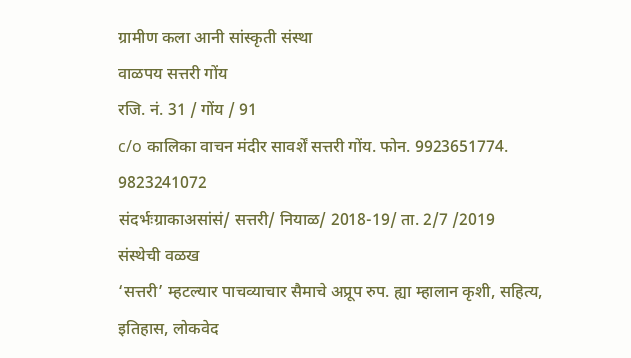ग्रामीण कला आनी सांस्कृती संस्था
वाळपय सत्तरी गोंय
रजि. नं. 31 / गोंय / 91
c/o कालिका वाचन मंदीर सावर्शें सत्तरी गोंय. फोन. 9923651774. 9823241072
संदर्भःग्राकाअसांसं/ सत्तरी/ नियाळ/ 2018-19/ ता. 2/7 /2019
संस्थेची वळख
‘सत्तरी’ म्हटल्यार पाचव्याचार सैमाचे अप्रूप रुप. ह्या म्हालान कृशी, सहित्य, इतिहास, लोकवेद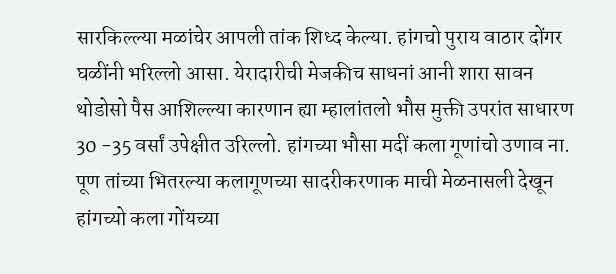सारकिल्ल्या मळांचेर आपली तांक शिध्द केल्या. हांगचो पुराय वाठार दोंगर घळींनी भरिल्लो आसा. येरादारीची मेजकीच साधनां आनी शारा सावन थोडोसो पैस आशिल्ल्या कारणान ह्या म्हालांतलो भौस मुक्ती उपरांत साधारण 30 -35 वर्सां उपेक्षीत उरिल्लो. हांगच्या भौसा मदीं कला गूणांचो उणाव ना. पूण तांच्या भितरल्या कलागूणच्या सादरीकरणाक माची मेळनासली देखून हांगच्यो कला गोंयच्या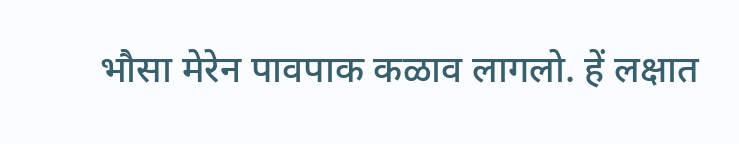भौसा मेरेन पावपाक कळाव लागलो. हें लक्षात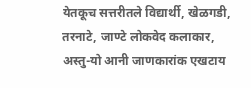येतकूच सत्तरीतले विद्यार्थी, खेळगडी, तरनाटे, जाण्टे लोकवेद कलाकार, अस्तु-यो आनी जाणकारांक एखटाय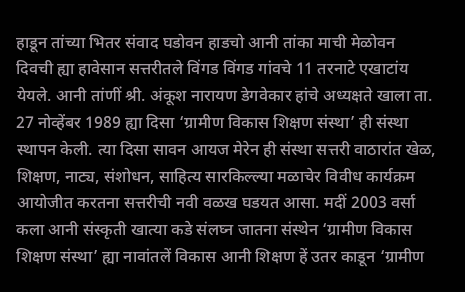हाडून तांच्या भितर संवाद घडोवन हाडचो आनी तांका माची मेळोवन दिवची ह्या हावेसान सत्तरीतले विंगड विंगड गांवचे 11 तरनाटे एखाटांय येयले. आनी तांणीं श्री. अंकूश नारायण डेगवेकार हांचे अध्यक्षते खाला ता. 27 नोव्हेंबर 1989 ह्या दिसा ‘ग्रामीण विकास शिक्षण संस्था’ ही संस्था स्थापन केली. त्या दिसा सावन आयज मेरेन ही संस्था सत्तरी वाठारांत खेळ, शिक्षण, नाट्य, संशोधन, साहित्य सारकिल्ल्या मळाचेर विवीध कार्यक्रम आयोजीत करतना सत्तरीची नवी वळख घडयत आसा. मदीं 2003 वर्सा कला आनी संस्कृती खात्या कडे संलघ्न जातना संस्थेन ‘ग्रामीण विकास शिक्षण संस्था’ ह्या नावांतलें विकास आनी शिक्षण हें उतर काडून ‘ग्रामीण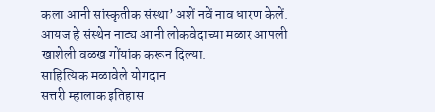कला आनी सांस्कृतीक संस्था’ अशें नवें नाव धारण केलें. आयज हे संस्थेन नाट्य आनी लोकवेदाच्या मळार आपली खाशेली वळख गोंयांक करून दिल्या.
साहित्यिक मळावेले योगदान
सत्तरी म्हालाक इतिहास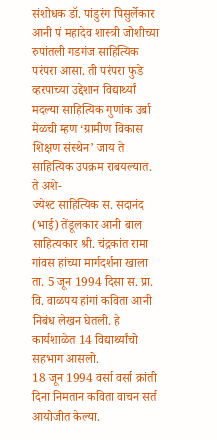संशोधक डॉ. पांडुरंग पिसुर्लेकार आनी पं महादेव शास्त्री जोशीच्या रुपांतली गडगंज साहित्यिक परंपरा आसा. ती परंपरा फुडे व्हरपाच्या उद्देशान विद्यार्थ्यां मदल्या साहित्यिक गुणांक उर्बा मेळची म्हण ‘ग्रामीण विकास शिक्षण संस्थेन’ जाय ते साहित्यिक उपक्रम राबयल्यात. ते अशे-
ज्येश्ट साहित्यिक स. सदानंद (भाई) तेंडूलकार आनी बाल साहित्यकार श्री. चंद्रकांत रामा गांवस हांच्या मार्गदर्शना खाला ता. 5 जून 1994 दिसा स. प्रा. वि. वाळपय हांगां कविता आनी निबंध लेखन घेतली. हे कार्यशाळेत 14 विद्यार्थ्यांचो सहभाग आसलो.
18 जून 1994 वर्सा वर्सा क्रांती दिना निमतान कविता वाचन सर्त आयोजीत केल्या.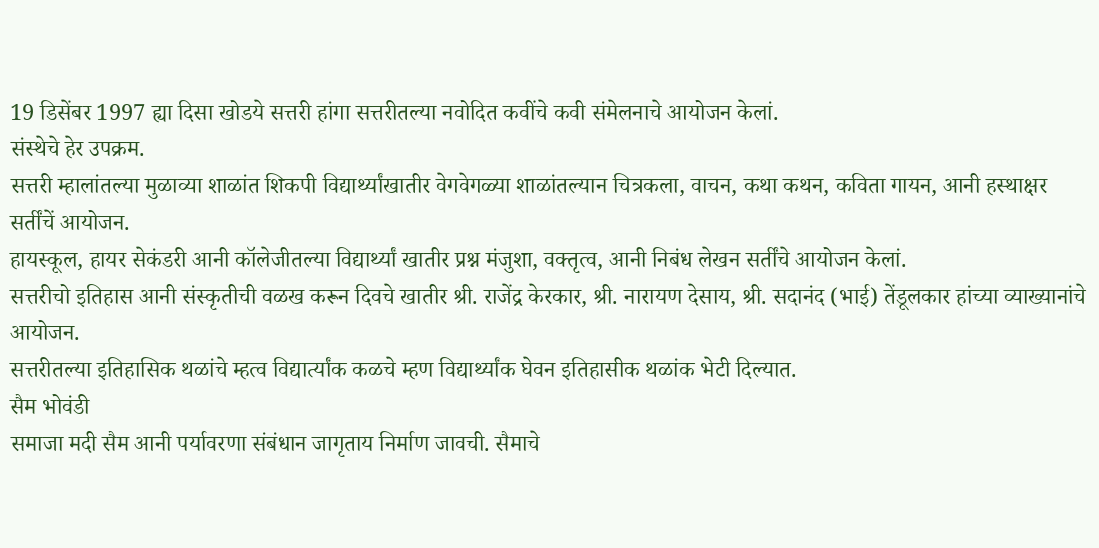19 डिसेंबर 1997 ह्या दिसा खोडये सत्तरी हांगा सत्तरीतल्या नवोदित कवींचे कवी संमेलनाचे आयोजन केलां.
संस्थेचे हेर उपक्रम.
सत्तरी म्हालांतल्या मुळाव्या शाळांत शिकपी विद्यार्थ्यांखातीर वेगवेगळ्या शाळांतल्यान चित्रकला, वाचन, कथा कथन, कविता गायन, आनी हस्थाक्षर सर्तींचें आयोजन.
हायस्कूल, हायर सेकंडरी आनी कॉलेजीतल्या विद्यार्थ्यां खातीर प्रश्न मंजुशा, वक्तृत्व, आनी निबंध लेखन सर्तींचे आयोजन केलां.
सत्तरीचो इतिहास आनी संस्कृतीची वळख करून दिवचे खातीर श्री. राजेंद्र केरकार, श्री. नारायण देसाय, श्री. सदानंद (भाई) तेंडूलकार हांच्या व्याख्यानांचे आयोजन.
सत्तरीतल्या इतिहासिक थळांचे म्हत्व विद्यार्त्यांक कळचे म्हण विद्यार्थ्यांक घेवन इतिहासीक थळांक भेटी दिल्यात.
सैम भोवंडी
समाजा मदी सैम आनी पर्यावरणा संबंधान जागृताय निर्माण जावची. सैमाचे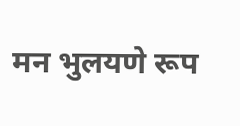मन भुलयणे रूप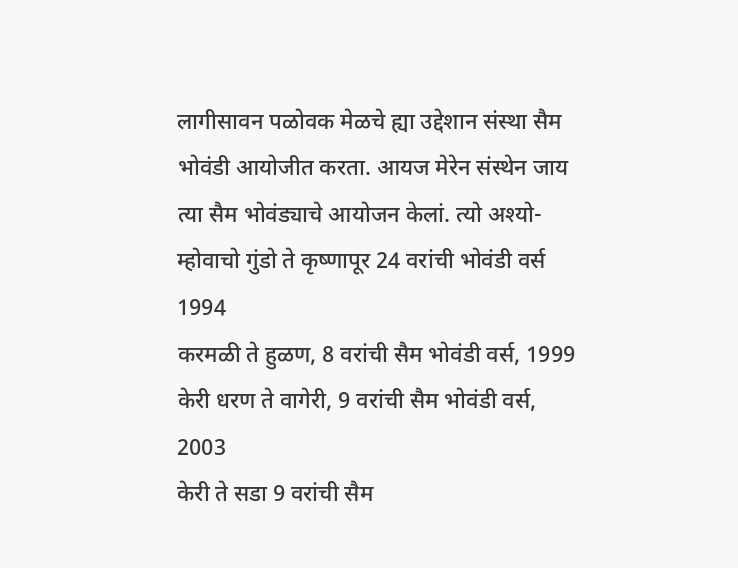लागीसावन पळोवक मेळचे ह्या उद्देशान संस्था सैम भोवंडी आयोजीत करता. आयज मेरेन संस्थेन जाय त्या सैम भोवंड्याचे आयोजन केलां. त्यो अश्यो-
म्होवाचो गुंडो ते कृष्णापूर 24 वरांची भोवंडी वर्स 1994
करमळी ते हुळण, 8 वरांची सैम भोवंडी वर्स, 1999
केरी धरण ते वागेरी, 9 वरांची सैम भोवंडी वर्स, 2003
केरी ते सडा 9 वरांची सैम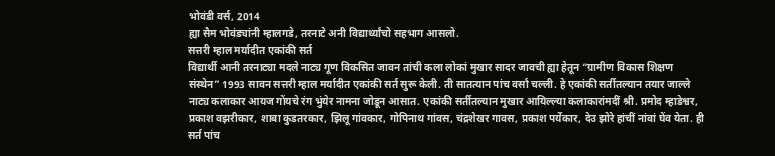भोवंडी वर्स, 2014
ह्या सैम भोवंड्यांनी म्हालगडे, तरनाटे अनी विद्यार्थ्यांचो सहभाग आसलो.
सत्तरी म्हाल मर्यादीत एकांकी सर्त
विद्यार्थी आनी तरनाट्या मदले नाट्य गूण विकसित जावन तांची कला लोकां मुखार सादर जावची ह्या हेतून “ग्रामीण विकास शिक्षण संस्थेन” 1993 सावन सत्तरी म्हाल मर्यादीत एकांकी सर्त सुरू केली. ती सातत्यान पांच वर्सां चल्ली. हे एकांकी सर्तीतल्यान तयार जाल्ले नाट्य कलाकार आयज गोंयचे रंग भुंयेर नामना जोडून आसात. एकांकी सर्तीतल्यान मुखार आयिल्ल्या कलाकारांमदीं श्री. प्रमोद म्हाडेश्वर, प्रकाश वझरीकार, शाबा कुडतरकार, झिलू गांवकार, गोपिनाथ गांवस, चंद्रशेखर गावस, प्रकाश पर्येकार, देउ झोरे हांचीं नांवां घेंव येता. ही सर्त पांच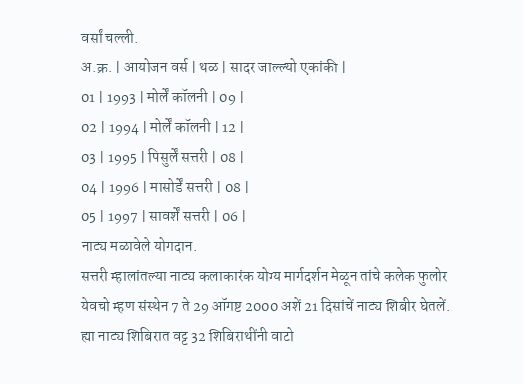वर्सां चल्ली.
अ.क्र. | आयोजन वर्स | थळ | सादर जाल्ल्यो एकांकी |
01 | 1993 | मोर्लें कॉलनी | 09 |
02 | 1994 | मोर्लें कॉलनी | 12 |
03 | 1995 | पिसुर्लें सत्तरी | 08 |
04 | 1996 | मासोर्डें सत्तरी | 08 |
05 | 1997 | सावर्शें सत्तरी | 06 |
नाट्य मळावेले योगदान.
सत्तरी म्हालांतल्या नाट्य कलाकारंक योग्य मार्गदर्शन मेळून तांचे कलेक फुलोर येवचो म्हण संस्थेन 7 ते 29 ऑगष्ट 2000 अशें 21 दिसांचें नाट्य शिबीर घेतलें. ह्या नाट्य शिबिरात वट्ट 32 शिबिराथींनी वाटो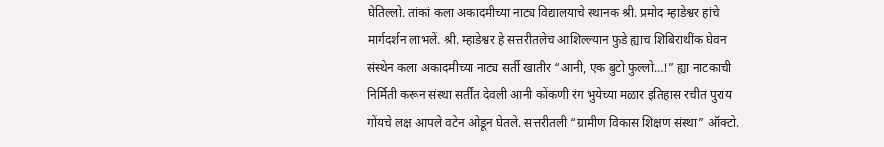घेतिल्लो. तांकां कला अकादमीच्या नाट्य विद्यालयाचे स्थानक श्री. प्रमोद म्हाडेश्वर हांचे मार्गदर्शन लाभलें. श्री. म्हाडेश्वर हे सत्तरीतलेच आशिल्ल्यान फुडे ह्याच शिबिराथींक घेवन संस्थेन कला अकादमीच्या नाट्य सर्ती खातीर “आनी, एक बुटो फुल्लो…!” ह्या नाटकाची निर्मिती करून संस्था सर्तींत देवली आनी कोंकणी रंग भुयेच्या मळार इतिहास रचीत पुराय गोंयचे लक्ष आपले वटेन ओडून घेतले. सत्तरीतली “ग्रामीण विकास शिक्षण संस्था” ऑक्टो.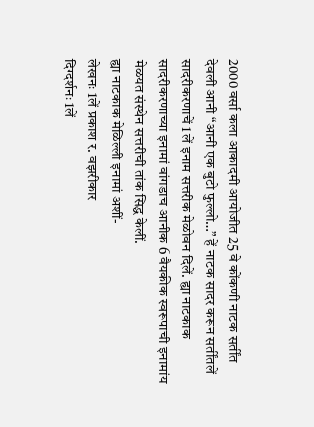2000 वर्सा कला आकादमी आयोजीत 25 वे कोंकणी नाटक सर्तींत देवली आनी “आनी एक बुटो फुल्लो…” हें नाटक सादर करून सर्तींतलें सादरीकरणाचें 1 लें इनाम सत्तरीक मेळोवन दिलें. ह्या नाटकाक सादरीकरणाच्या इनामां वांगडाच आनीक 6 वैयकीक स्वरूपाची इनामांय मेळयत संस्थेन सत्तरीची तांक सिद्ध केलीं.
ह्या नाटकाक मेळिल्ली इनामां अशीं-
लेखनः 1लें प्रकाश र. वझरीकार
दिग्दर्शनः 1लें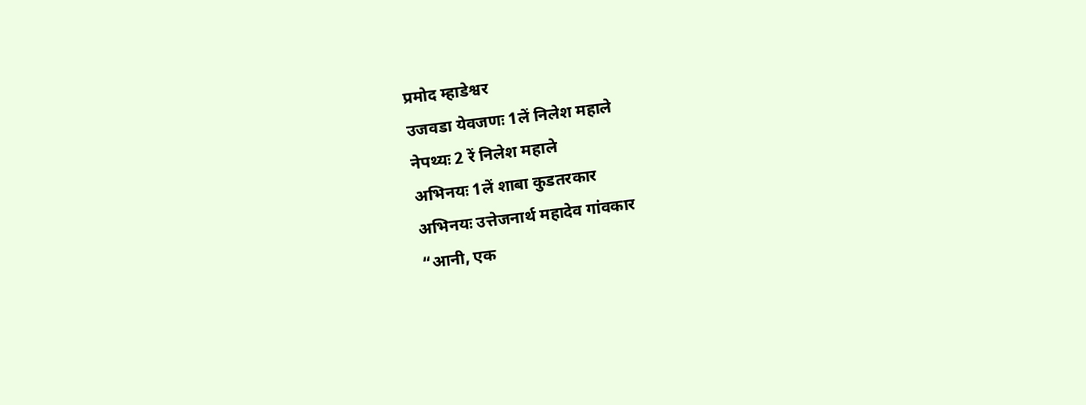प्रमोद म्हाडेश्वर
उजवडा येवजणः 1लें निलेश महाले
नेपथ्यः 2 रें निलेश महाले
अभिनयः 1लें शाबा कुडतरकार
अभिनयः उत्तेजनार्थ महादेव गांवकार
“आनी, एक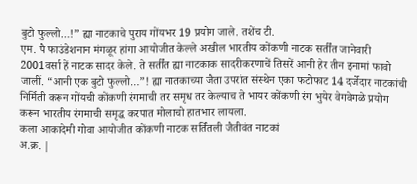बुटो फुल्लो…!” ह्या नाटकाचे पुराय गोंयभर 19 प्रयोग जाले. तशेंच टी.
एम. पै फाउंडेशनान मंगळूर हांगा आयोजीत केल्ले अखील भारतीय कोंकणी नाटक सर्तींत जानेवारी 2001वर्सा हें नाटक सादर केले. ते सर्तींत ह्या नाटकाक सादरीकरणाचें तिसरें आनी हेर तीन इनामां फावो जालीं. “आनी एक बुटो फुल्लो…”! ह्या नातकाच्या जैता उपरांत संस्थेन एका फटोफाट 14 दर्जेदार नाटकांची निर्मिती करून गोंयची कोंकणी रंगमाची तर समृध तर केल्याच ते भायर कोंकणी रंग भुयेर वेगवेगळे प्रयोग करून भारतीय रंगमाची समृद्ध करपात मोलाचो हातभार लायला.
कला आकादेमी गोवा आयोजीत कोंकणी नाटक सर्तिंतली जैतीवंत नाटकां
अ.क्र. |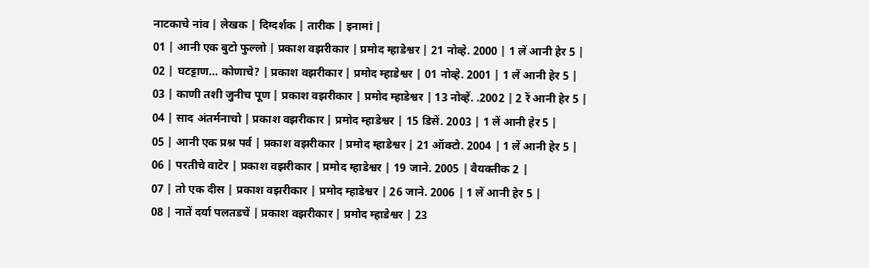नाटकाचे नांव | लेखक | दिग्दर्शक | तारीक | इनामां |
01 | आनी एक बुटो फुल्लो | प्रकाश वझरीकार | प्रमोद म्हाडेश्वर | 21 नोव्हे. 2000 | 1 लें आनी हेर 5 |
02 | घटट्टाण… कोणाचे? | प्रकाश वझरीकार | प्रमोद म्हाडेश्वर | 01 नोव्हे. 2001 | 1 लें आनी हेर 5 |
03 | काणी तशी जुनीच पूण | प्रकाश वझरीकार | प्रमोद म्हाडेश्वर | 13 नोव्हें. .2002 | 2 रें आनी हेर 5 |
04 | साद अंतर्मनाचो | प्रकाश वझरीकार | प्रमोद म्हाडेश्वर | 15 डिसें. 2003 | 1 लें आनी हेर 5 |
05 | आनी एक प्रश्न पर्व | प्रकाश वझरीकार | प्रमोद म्हाडेश्वर | 21 ऑक्टो. 2004 | 1 लें आनी हेर 5 |
06 | परतीचे वाटेर | प्रकाश वझरीकार | प्रमोद म्हाडेश्वर | 19 जाने. 2005 | वैयक्तीक 2 |
07 | तो एक दीस | प्रकाश वझरीकार | प्रमोद म्हाडेश्वर | 26 जाने. 2006 | 1 लें आनी हेर 5 |
08 | नातें दर्या पलतडचें | प्रकाश वझरीकार | प्रमोद म्हाडेश्वर | 23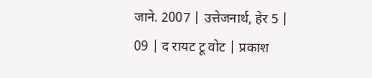जाने. 2007 | उत्तेजनार्थ, हेर 5 |
09 | द रायट टू वोट | प्रकाश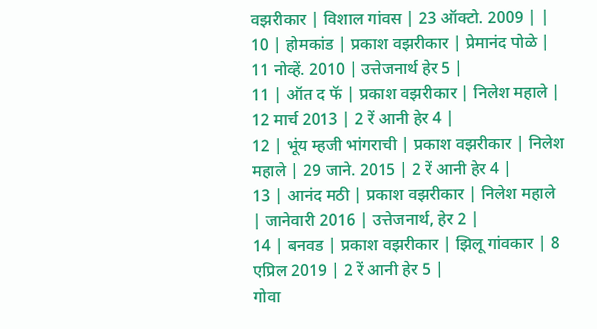वझरीकार | विशाल गांवस | 23 ऑक्टो. 2009 | |
10 | होमकांड | प्रकाश वझरीकार | प्रेमानंद पोळे | 11 नोव्हें. 2010 | उत्तेजनार्थ हेर 5 |
11 | ऑत द फॅ | प्रकाश वझरीकार | निलेश महाले | 12 मार्च 2013 | 2 रें आनी हेर 4 |
12 | भूंय म्हजी भांगराची | प्रकाश वझरीकार | निलेश महाले | 29 जाने. 2015 | 2 रें आनी हेर 4 |
13 | आनंद मठी | प्रकाश वझरीकार | निलेश महाले | जानेवारी 2016 | उत्तेजनार्थ, हेर 2 |
14 | बनवड | प्रकाश वझरीकार | झिलू गांवकार | 8 एप्रिल 2019 | 2 रें आनी हेर 5 |
गोवा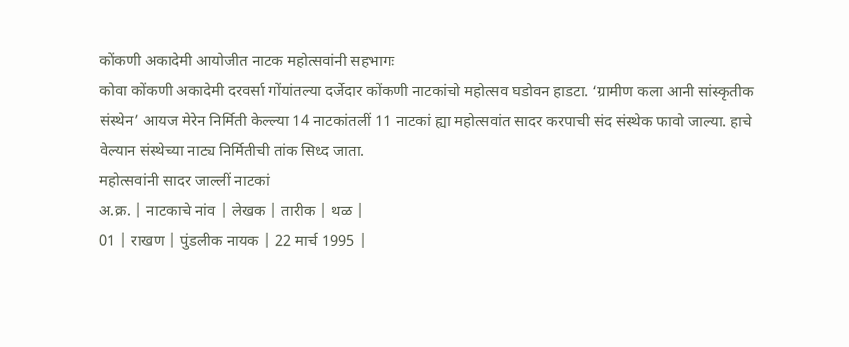कोंकणी अकादेमी आयोजीत नाटक महोत्सवांनी सहभागः
कोवा कोंकणी अकादेमी दरवर्सा गोंयांतल्या दर्जेदार कोंकणी नाटकांचो महोत्सव घडोवन हाडटा. ‘ग्रामीण कला आनी सांस्कृतीक संस्थेन’ आयज मेरेन निर्मिती केल्ल्या 14 नाटकांतलीं 11 नाटकां ह्या महोत्सवांत सादर करपाची संद संस्थेक फावो जाल्या. हाचे वेल्यान संस्थेच्या नाट्य निर्मितीची तांक सिध्द जाता.
महोत्सवांनी सादर जाल्लीं नाटकां
अ.क्र. | नाटकाचे नांव | लेखक | तारीक | थळ |
01 | राखण | पुंडलीक नायक | 22 मार्च 1995 |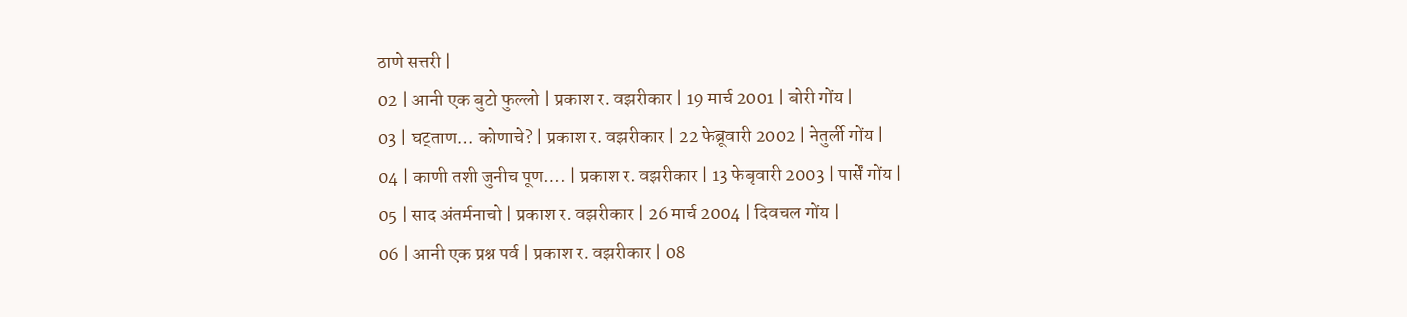ठाणे सत्तरी |
02 | आनी एक बुटो फुल्लो | प्रकाश र. वझरीकार | 19 मार्च 2001 | बोरी गोंय |
03 | घट्ताण… कोणाचे? | प्रकाश र. वझरीकार | 22 फेब्रूवारी 2002 | नेतुर्ली गोंय |
04 | काणी तशी जुनीच पूण…. | प्रकाश र. वझरीकार | 13 फेबृवारी 2003 | पार्सें गोंय |
05 | साद अंतर्मनाचो | प्रकाश र. वझरीकार | 26 मार्च 2004 | दिवचल गोंय |
06 | आनी एक प्रश्न पर्व | प्रकाश र. वझरीकार | 08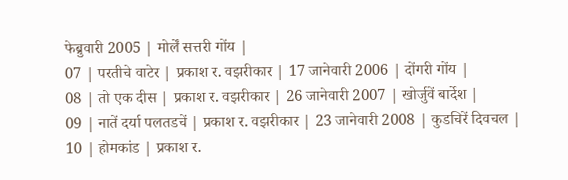फेब्रुवारी 2005 | मोर्लें सत्तरी गोंय |
07 | परतीचे वाटेर | प्रकाश र. वझरीकार | 17 जानेवारी 2006 | दोंगरी गोंय |
08 | तो एक दीस | प्रकाश र. वझरीकार | 26 जानेवारी 2007 | खोर्जुवें बार्देश |
09 | नातें दर्या पलतडचें | प्रकाश र. वझरीकार | 23 जानेवारी 2008 | कुडचिरें दिवचल |
10 | होमकांड | प्रकाश र.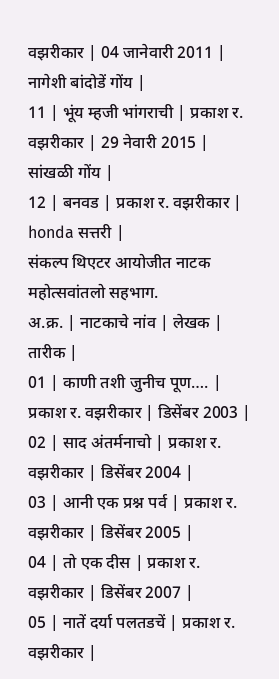वझरीकार | 04 जानेवारी 2011 | नागेशी बांदोडें गोंय |
11 | भूंय म्हजी भांगराची | प्रकाश र. वझरीकार | 29 नेवारी 2015 | सांखळी गोंय |
12 | बनवड | प्रकाश र. वझरीकार | honda सत्तरी |
संकल्प थिएटर आयोजीत नाटक महोत्सवांतलो सहभाग.
अ.क्र. | नाटकाचे नांव | लेखक | तारीक |
01 | काणी तशी जुनीच पूण…. | प्रकाश र. वझरीकार | डिसेंबर 2003 |
02 | साद अंतर्मनाचो | प्रकाश र. वझरीकार | डिसेंबर 2004 |
03 | आनी एक प्रश्न पर्व | प्रकाश र. वझरीकार | डिसेंबर 2005 |
04 | तो एक दीस | प्रकाश र. वझरीकार | डिसेंबर 2007 |
05 | नातें दर्या पलतडचें | प्रकाश र. वझरीकार |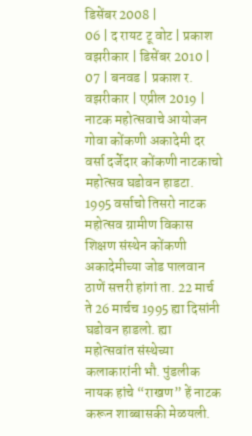डिसेंबर 2008 |
06 | द रायट टू वोट | प्रकाश वझरीकार | डिसेंबर 2010 |
07 | बनवड | प्रकाश र. वझरीकार | एप्रील 2019 |
नाटक महोत्सवाचे आयोजन
गोवा कोंकणी अकादेमी दर वर्सा दर्जेदार कोंकणी नाटकाचो महोत्सव घडोवन हाडटा. 1995 वर्साचो तिसरो नाटक महोत्सव ग्रामीण विकास शिक्षण संस्थेन कोंकणी अकादेमीच्या जोड पालवान ठाणें सत्तरी हांगां ता. 22 मार्च ते 26 मार्चच 1995 ह्या दिसांनी घडोवन हाडलो. ह्या महोत्सवांत संस्थेच्या कलाकारांनी भौ. पुंडलीक नायक हांचे “राखण” हें नाटक करून शाब्बासकी मेळयली.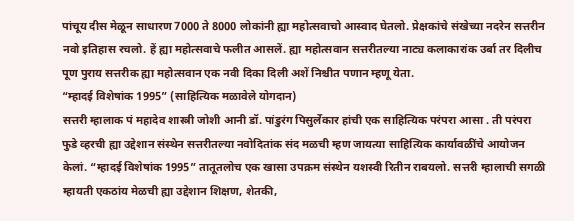पांचूय दीस मेळून साधारण 7000 ते 8000 लोकांनी ह्या महोत्सवाचो आस्वाद घेतलो. प्रेक्षकांचे संखेच्या नदरेन सत्तरीन नवो इतिहास रचलो. हें ह्या महोत्सवाचे फलीत आसलें. ह्या महोत्सवान सत्तरीतल्या नाट्य कलाकारांक उर्बा तर दिलीच पूण पुराय सत्तरीक ह्या महोत्सवान एक नवी दिका दिली अशें निश्चीत पणान म्हणू येता.
“म्हादई विशेषांक 1995” (साहित्यिक मळावेले योगदान)
सत्तरी म्हालाक पं महादेव शास्त्री जोशी आनी डॉ. पांडुरंग पिसुर्लेकार हांची एक साहित्यिक परंपरा आसा . ती परंपरा फुडे व्हरची ह्या उद्देशान संस्थेन सत्तरीतल्या नवोदितांक संद मळची म्हण जायत्या साहित्यिक कार्यावळींचे आयोजन केलां. “म्हादई विशेषांक 1995” तातूतलोच एक खासा उपक्रम संस्थेन यशस्वी रितीन राबयलो. सत्तरी म्हालाची सगळी म्हायती एकठांय मेळची ह्या उद्देशान शिक्षण, शेतकी,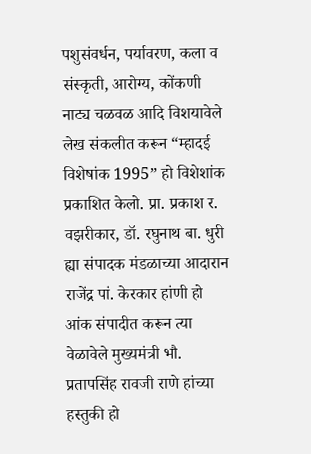पशुसंवर्धन, पर्यावरण, कला व संस्कृती, आरोग्य, कोंकणी नाट्य चळवळ आदि विशयावेले लेख संकलीत करून “म्हादई विशेषांक 1995” हो विशेशांक प्रकाशित केलो. प्रा. प्रकाश र. वझरीकार, डॉ. रघुनाथ बा. धुरी ह्या संपादक मंडळाच्या आदारान राजेंद्र पां. केरकार हांणी हो आंक संपादीत करून त्या वेळावेले मुख्यमंत्री भौ. प्रतापसिंह रावजी राणे हांच्या हस्तुकी हो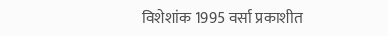विशेशांक 1995 वर्सा प्रकाशीत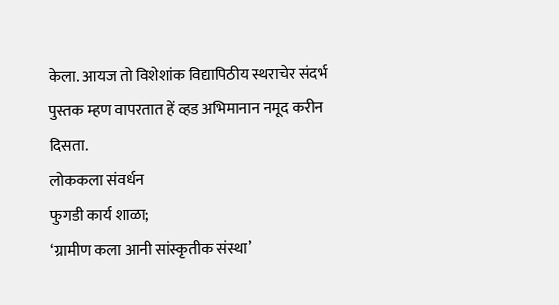केला. आयज तो विशेशांक विद्यापिठीय स्थराचेर संदर्भ पुस्तक म्हण वापरतात हें व्हड अभिमानान नमूद करीन दिसता.
लोककला संवर्धन
फुगडी कार्य शाळा;
‘ग्रामीण कला आनी सांस्कृतीक संस्था’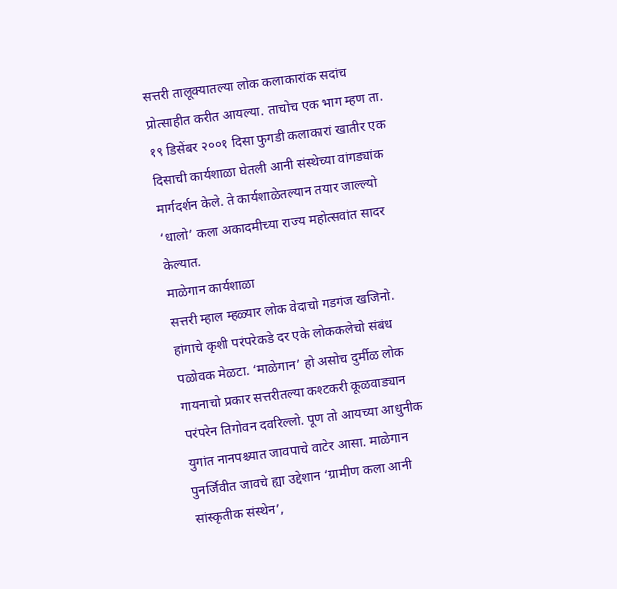सत्तरी तालूक्यातल्या लोक कलाकारांक सदांच प्रोत्साहीत करीत आयल्या. ताचोच एक भाग म्हण ता. १९ डिसेंबर २००१ दिसा फुगडी कलाकारां खातीर एक दिसाची कार्यशाळा घेतली आनी संस्थेच्या वांगड्यांक मार्गदर्शन केले. ते कार्यशाळेतल्यान तयार जाल्ल्यो ‘धालो’ कला अकादमीच्या राज्य महोत्सवांत सादर केल्यात.
माळेगान कार्यशाळा
सत्तरी म्हाल म्हळ्यार लोक वेदाचो गडगंज खजिनो. हांगाचे कृशी परंपरेकडे दर एके लोककलेचो संबंध पळोवक मेळटा. ‘माळेगान’ हो असोच दुर्मीळ लोक गायनाचो प्रकार सत्तरीतल्या कश्टकरी कूळवाड्यान परंपरेन तिगोवन दवरिल्लो. पूण तो आयच्या आधुनीक युगांत नानपश्च्यात जावपाचे वाटेर आसा. माळेगान पुनर्जिवीत जावचे ह्या उद्देशान ‘ग्रामीण कला आनी सांस्कृतीक संस्थेन’,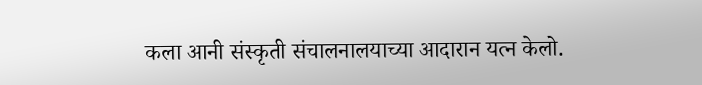कला आनी संस्कृती संचालनालयाच्या आदारान यत्न केलो.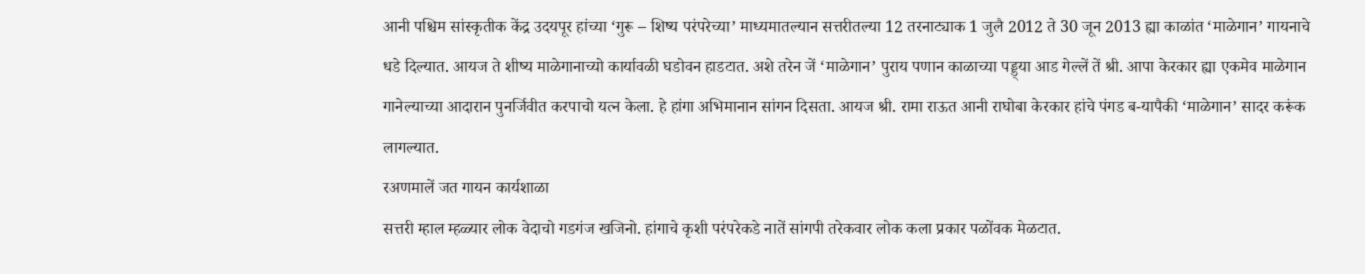आनी पश्चिम सांस्कृतीक केंद्र उदयपूर हांच्या ‘गुरू – शिष्य परंपरेच्या’ माध्यमातल्यान सत्तरीतल्या 12 तरनाट्याक 1 जुलै 2012 ते 30 जून 2013 ह्या काळांत ‘माळेगान’ गायनाचे धडे दिल्यात. आयज ते शीष्य माळेगानाच्यो कार्यावळी घडोवन हाडटात. अशे तरेन जें ‘माळेगान’ पुराय पणान काळाच्या पड्ड्या आड गेल्लें तें श्री. आपा केरकार ह्या एकमेव माळेगान गानेल्याच्या आदारान पुनर्जिवीत करपाचो यत्न केला. हे हांगा अभिमानान सांगन दिसता. आयज श्री. रामा राऊत आनी राघोबा केरकार हांचे पंगड ब-यापैकी ‘माळेगान’ सादर करूंक लागल्यात.
रअणमालें जत गायन कार्यशाळा
सत्तरी म्हाल म्हळ्यार लोक वेदाचो गडगंज खजिनो. हांगाचे कृशी परंपरेकडे नातें सांगपी तरेकवार लोक कला प्रकार पळोंवक मेळटात.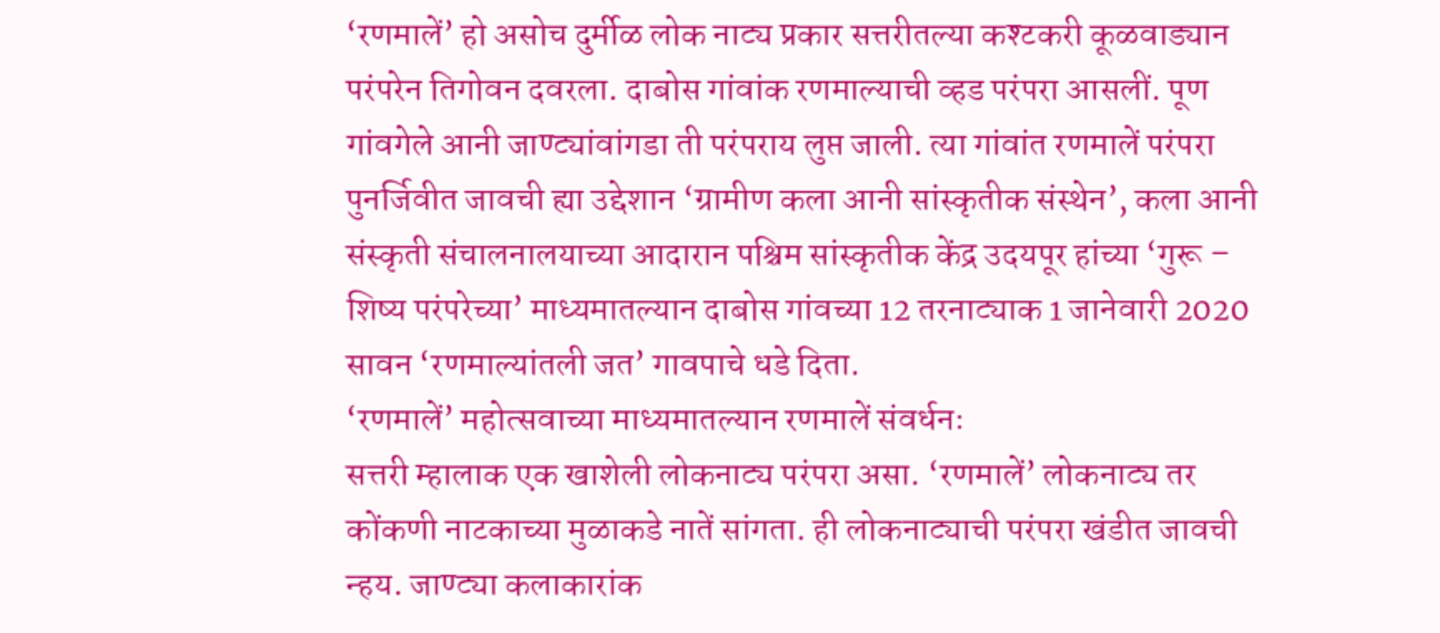‘रणमालें’ हो असोच दुर्मीळ लोक नाट्य प्रकार सत्तरीतल्या कश्टकरी कूळवाड्यान परंपरेन तिगोवन दवरला. दाबोस गांवांक रणमाल्याची व्हड परंपरा आसलीं. पूण गांवगेले आनी जाण्ट्यांवांगडा ती परंपराय लुप्त जाली. त्या गांवांत रणमालें परंपरा पुनर्जिवीत जावची ह्या उद्देशान ‘ग्रामीण कला आनी सांस्कृतीक संस्थेन’, कला आनी संस्कृती संचालनालयाच्या आदारान पश्चिम सांस्कृतीक केंद्र उदयपूर हांच्या ‘गुरू – शिष्य परंपरेच्या’ माध्यमातल्यान दाबोस गांवच्या 12 तरनाट्याक 1 जानेवारी 2020 सावन ‘रणमाल्यांतली जत’ गावपाचे धडे दिता.
‘रणमालें’ महोत्सवाच्या माध्यमातल्यान रणमालें संवर्धनः
सत्तरी म्हालाक एक खाशेली लोकनाट्य परंपरा असा. ‘रणमालें’ लोकनाट्य तर कोंकणी नाटकाच्या मुळाकडे नातें सांगता. ही लोकनाट्याची परंपरा खंडीत जावची न्हय. जाण्ट्या कलाकारांक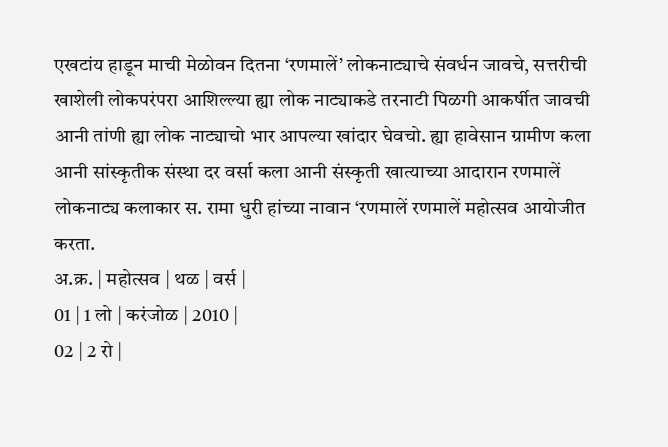एखटांय हाडून माची मेळोवन दितना ‘रणमालें’ लोकनाट्याचे संवर्धन जावचे, सत्तरीची खाशेली लोकपरंपरा आशिल्ल्या ह्या लोक नाट्याकडे तरनाटी पिळगी आकर्षीत जावची आनी तांणी ह्या लोक नाट्याचो भार आपल्या खांदार घेवचो. ह्या हावेसान ग्रामीण कला आनी सांस्कृतीक संस्था दर वर्सा कला आनी संस्कृती खात्याच्या आदारान रणमालें लोकनाट्य कलाकार स. रामा धुरी हांच्या नावान ‘रणमालें रणमालें महोत्सव आयोजीत करता.
अ.क्र. | महोत्सव | थळ | वर्स |
01 | 1 लो | करंजोळ | 2010 |
02 | 2 रो |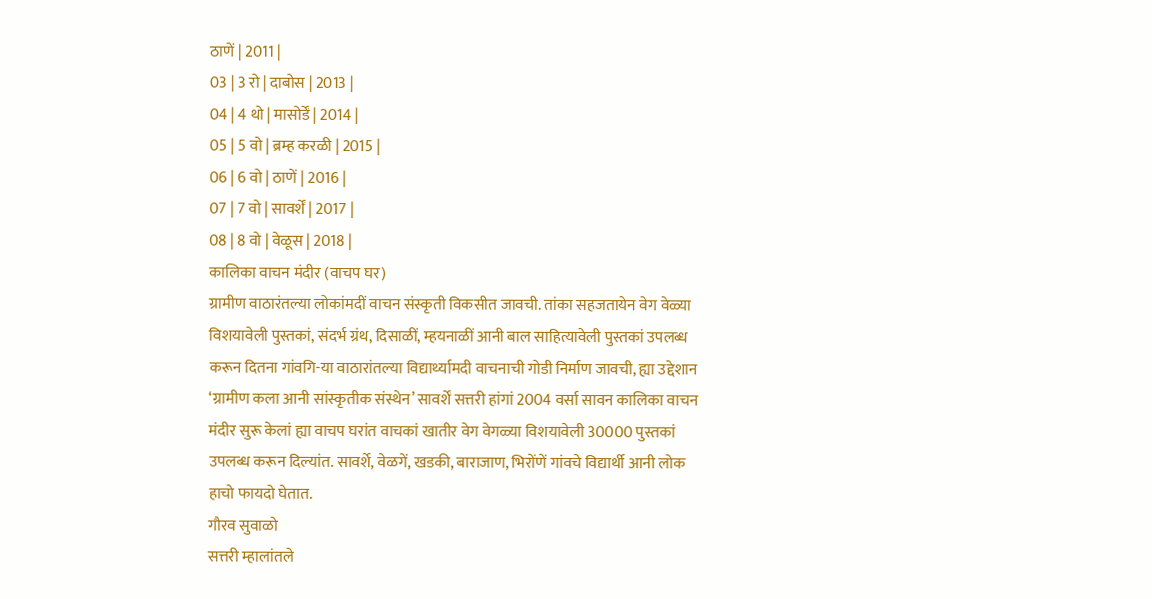ठाणें | 2011 |
03 | 3 रो | दाबोस | 2013 |
04 | 4 थो | मासोर्डें | 2014 |
05 | 5 वो | ब्रम्ह करळी | 2015 |
06 | 6 वो | ठाणें | 2016 |
07 | 7 वो | सावर्शें | 2017 |
08 | 8 वो | वेळूस | 2018 |
कालिका वाचन मंदीर (वाचप घर)
ग्रामीण वाठारंतल्या लोकांमदीं वाचन संस्कृती विकसीत जावची. तांका सहजतायेन वेग वेळ्या विशयावेली पुस्तकां, संदर्भ ग्रंथ, दिसाळीं, म्हयनाळीं आनी बाल साहित्यावेली पुस्तकां उपलब्ध करून दितना गांवगि-या वाठारांतल्या विद्यार्थ्यामदी वाचनाची गोडी निर्माण जावची, ह्या उद्देशान ‘ग्रामीण कला आनी सांस्कृतीक संस्थेन’ सावर्शें सत्तरी हांगां 2004 वर्सा सावन कालिका वाचन मंदीर सुरू केलां ह्या वाचप घरांत वाचकां खातीर वेग वेगळ्या विशयावेली 30000 पुस्तकां उपलब्ध करून दिल्यांत. सावर्शे, वेळगें, खडकी, बाराजाण, भिरोंणें गांवचे विद्यार्थी आनी लोक हाचो फायदो घेतात.
गौरव सुवाळो
सत्तरी म्हालांतले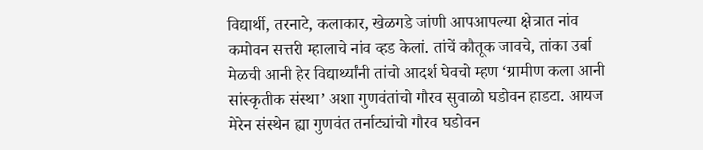विद्यार्थी, तरनाटे, कलाकार, खेळगडे जांणी आपआपल्या क्षेत्रात नांव कमोवन सत्तरी म्हालाचे नांव व्हड केलां. तांचें कौतूक जावचे, तांका उर्बा मेळची आनी हेर विद्यार्थ्यांनी तांचो आदर्श घेवचो म्हण ‘ग्रामीण कला आनी सांस्कृतीक संस्था’ अशा गुणवंतांचो गौरव सुवाळो घडोवन हाडटा. आयज मेरेन संस्थेन ह्या गुणवंत तर्नाट्यांचो गौरव घडोवन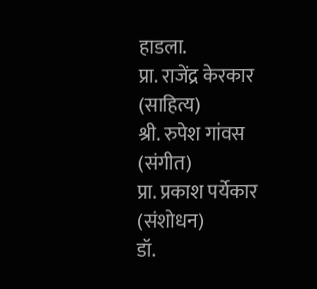हाडला.
प्रा. राजेंद्र केरकार (साहित्य)
श्री. रुपेश गांवस (संगीत)
प्रा. प्रकाश पर्येकार (संशोधन)
डॉ.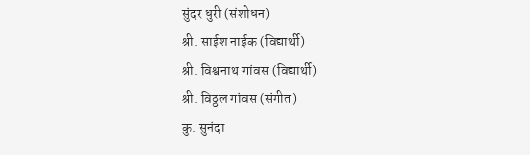सुंदर धुरी (संशोधन)
श्री. साईश नाईक (विद्यार्थी)
श्री. विश्वनाथ गांवस (विद्यार्थी)
श्री. विठ्ठल गांवस (संगीत)
कु. सुनंदा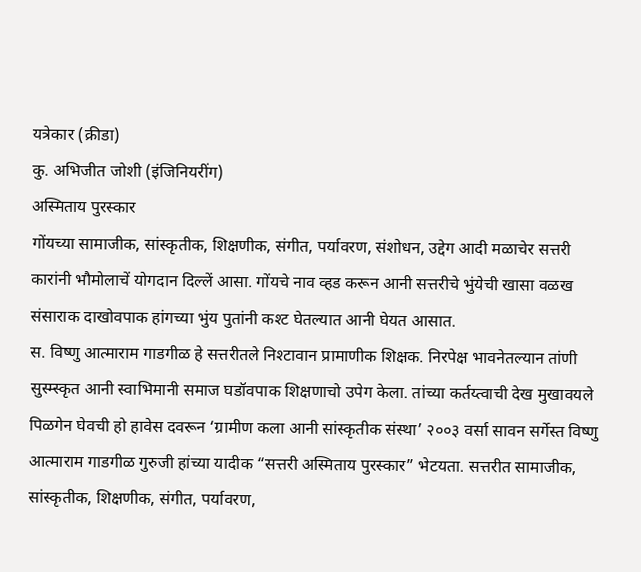यत्रेकार (क्रीडा)
कु. अभिजीत जोशी (इंजिनियरींग)
अस्मिताय पुरस्कार
गोंयच्या सामाजीक, सांस्कृतीक, शिक्षणीक, संगीत, पर्यावरण, संशोधन, उद्देग आदी मळाचेर सत्तरी कारांनी भौमोलाचें योगदान दिल्लें आसा. गोंयचे नाव व्हड करून आनी सत्तरीचे भुंयेची खासा वळख संसाराक दाखोवपाक हांगच्या भुंय पुतांनी कश्ट घेतल्यात आनी घेयत आसात.
स. विष्णु आत्माराम गाडगीळ हे सत्तरीतले निश्टावान प्रामाणीक शिक्षक. निरपेक्ष भावनेतल्यान तांणी सुस्म्स्कृत आनी स्वाभिमानी समाज घडॉवपाक शिक्षणाचो उपेग केला. तांच्या कर्तय्त्वाची देख मुखावयले पिळगेन घेवची हो हावेस दवरून ‘ग्रामीण कला आनी सांस्कृतीक संस्था’ २००३ वर्सा सावन सर्गेस्त विष्णु आत्माराम गाडगीळ गुरुजी हांच्या यादीक “सत्तरी अस्मिताय पुरस्कार” भेटयता. सत्तरीत सामाजीक, सांस्कृतीक, शिक्षणीक, संगीत, पर्यावरण,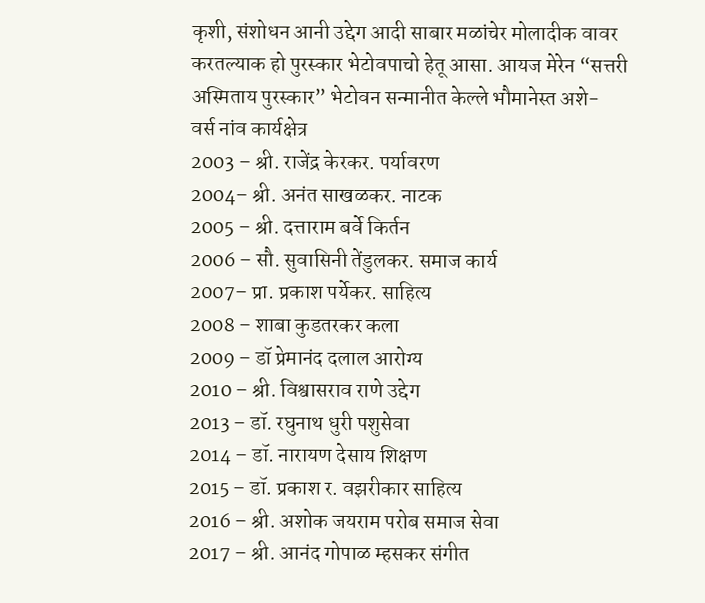कृशी, संशोधन आनी उद्देग आदी साबार मळांचेर मोलादीक वावर करतल्याक हो पुरस्कार भेटोवपाचो हेतू आसा. आयज मेरेन “सत्तरी अस्मिताय पुरस्कार” भेटोवन सन्मानीत केल्ले भौमानेस्त अशे-
वर्स नांव कार्यक्षेत्र
2003 – श्री. राजेंद्र केरकर. पर्यावरण
2004– श्री. अनंत साखळकर. नाटक
2005 – श्री. दत्ताराम बर्वे किर्तन
2006 – सौ. सुवासिनी तेंडुलकर. समाज कार्य
2007– प्रा. प्रकाश पर्येकर. साहित्य
2008 – शाबा कुडतरकर कला
2009 – डॉ प्रेमानंद दलाल आरोग्य
2010 – श्री. विश्वासराव राणे उद्देग
2013 – डॉ. रघुनाथ धुरी पशुसेवा
2014 – डॉ. नारायण देसाय शिक्षण
2015 – डॉ. प्रकाश र. वझरीकार साहित्य
2016 – श्री. अशोक जयराम परोब समाज सेवा
2017 – श्री. आनंद गोपाळ म्हसकर संगीत